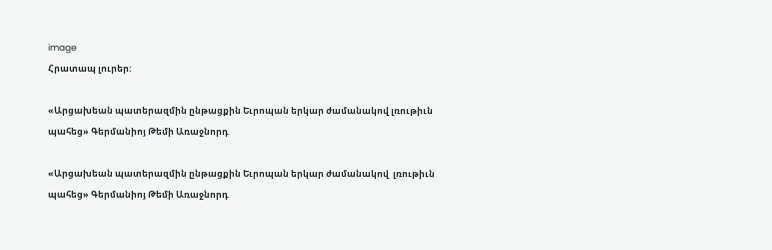image
Հրատապ լուրեր:

«Արցախեան պատերազմին ընթացքին Եւրոպան երկար ժամանակով լռութիւն պահեց» Գերմանիոյ Թեմի Առաջնորդ

«Արցախեան պատերազմին ընթացքին Եւրոպան երկար ժամանակով  լռութիւն պահեց» Գերմանիոյ Թեմի Առաջնորդ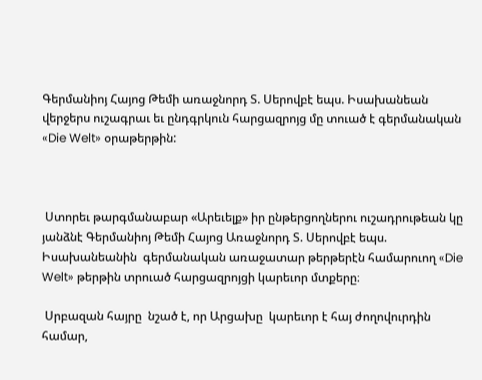Գերմանիոյ Հայոց Թեմի առաջնորդ Տ. Սերովբէ եպս. Իսախանեան վերջերս ուշագրաւ եւ ընդգրկուն հարցազրոյց մը տուած է գերմանական «Die Welt» օրաթերթին:



 Ստորեւ թարգմանաբար «Արեւելք» իր ընթերցողներու ուշադրութեան կը յանձնէ Գերմանիոյ Թեմի Հայոց Առաջնորդ Տ. Սերովբէ եպս. Իսախանեանին  գերմանական առաջատար թերթերէն համարուող «Die Welt» թերթին տրուած հարցազրոյցի կարեւոր մտքերը։

 Սրբազան հայրը  նշած է, որ Արցախը  կարեւոր է հայ ժողովուրդին համար,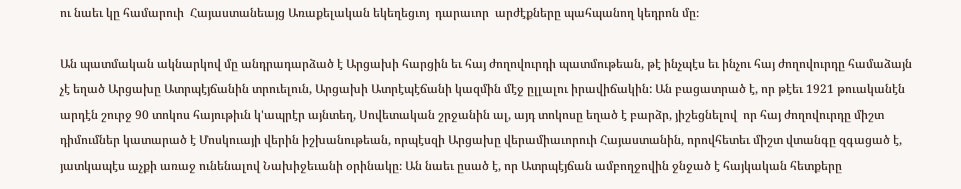ու նաեւ կը համարուի  Հայաստանեայց Առաքելական եկեղեցւոյ  դարաւոր  արժէքները պահպանող կեդրոն մը։

Ան պատմական ակնարկով մը անդրադարձած է Արցախի հարցին եւ հայ ժողովուրդի պատմութեան, թէ ինչպէս եւ ինչու հայ ժողովուրդը համաձայն չէ եղած Արցախը Ատրպէյճանին տրուելուն, Արցախի Ատրէպէճանի կազմին մէջ ըլլալու իրավիճակին: Ան բացատրած է, որ թէեւ 1921 թուականէն արդէն շուրջ 90 տոկոս հայութիւն կ'ապրէր այնտեղ, Սովետական շրջանին ալ, այդ տոկոսը եղած է բարձր, յիշեցնելով  որ հայ ժողովուրդը միշտ դիմումներ կատարած է Մոսկուայի վերին իշխանութեան, որպէսզի Արցախը վերամիաւորուի Հայաստանին, որովհետեւ միշտ վտանգը զգացած է, յատկապէս աչքի առաջ ունենալով Նախիջեւանի օրինակը։ Ան նաեւ ըսած է, որ Ատրպէյճան ամբողջովին ջնջած է հայկական հետքերը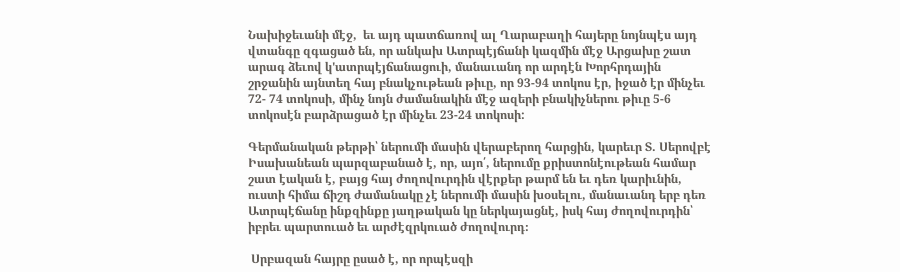Նախիջեւանի մէջ,  եւ այդ պատճառով ալ Ղարաբաղի հայերը նոյնպէս այդ վտանգը զգացած են, որ անկախ Ատրպէյճանի կազմին մէջ Արցախը շատ արագ ձեւով կ'ատրպէյճանացուի, մանաւանդ որ արդէն Խորհրդային շրջանին այնտեղ հայ բնակչութեան թիւը, որ 93-94 տոկոս էր, իջած էր մինչեւ 72- 74 տոկոսի, մինչ նոյն ժամանակին մէջ ազերի բնակիչներու թիւը 5-6 տոկոսէն բարձրացած էր մինչեւ 23-24 տոկոսի:

Գերմանական թերթի՝ ներումի մասին վերաբերող հարցին, կարեւր Տ. Սերովբէ Իսախանեան պարզաբանած է, որ, այո՛, ներումը քրիստոնէութեան համար շատ էական է, բայց հայ ժողովուրդին վէրքեր թարմ են եւ դեռ կարիւնին, ուստի հիմա ճիշդ ժամանակը չէ ներումի մասին խօսելու, մանաւանդ երբ դեռ Ատրպէճանը ինքզինքը յաղթական կը ներկայացնէ, իսկ հայ ժողովուրդին՝ իբրեւ պարտուած եւ արժէզրկուած ժողովուրդ։

 Սրբազան հայրը ըսած է, որ որպէսզի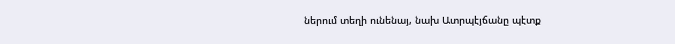ներում տեղի ունենայ, նախ Ատրպէյճանը պէտք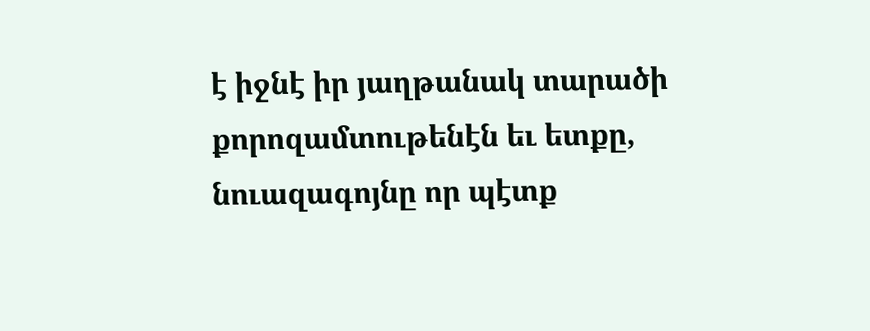է իջնէ իր յաղթանակ տարածի քորոզամտութենէն եւ ետքը, նուազագոյնը որ պէտք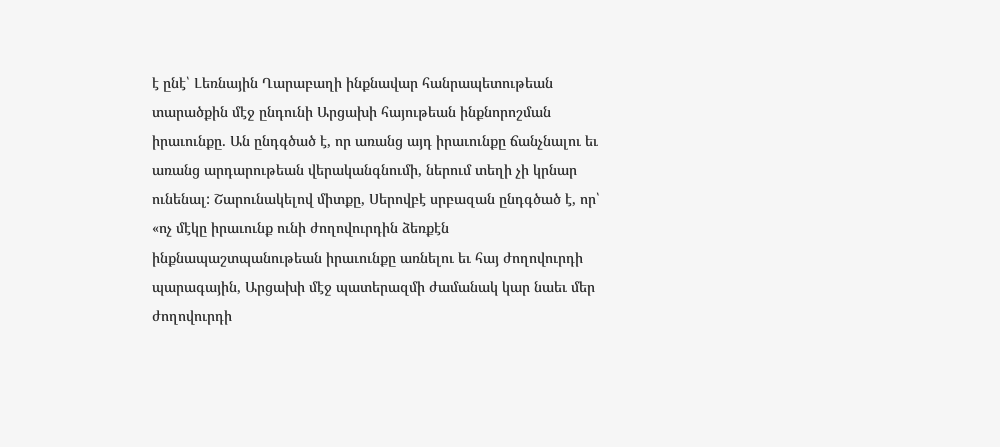է ընէ՝ Լեռնային Ղարաբաղի ինքնավար հանրապետութեան տարածքին մէջ ընդունի Արցախի հայութեան ինքնորոշման իրաւունքը. Ան ընդգծած է, որ առանց այդ իրաւունքը ճանչնալու եւ առանց արդարութեան վերականգնումի, ներում տեղի չի կրնար ունենալ: Շարունակելով միտքը, Սերովբէ սրբազան ընդգծած է, որ՝ «ոչ մէկը իրաւունք ունի ժողովուրդին ձեռքէն ինքնապաշտպանութեան իրաւունքը առնելու եւ հայ ժողովուրդի պարագային, Արցախի մէջ պատերազմի ժամանակ կար նաեւ մեր ժողովուրդի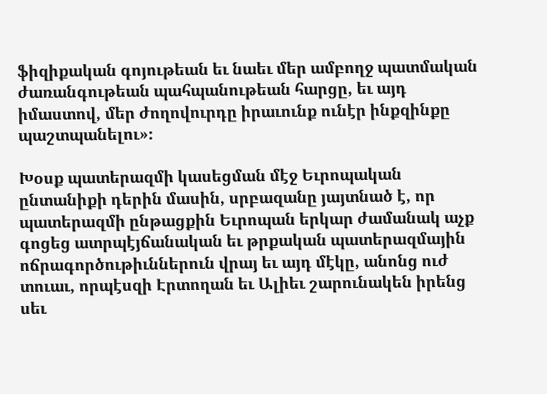ֆիզիքական գոյութեան եւ նաեւ մեր ամբողջ պատմական ժառանգութեան պահպանութեան հարցը, եւ այդ իմաստով, մեր ժողովուրդը իրաւունք ունէր ինքզինքը պաշտպանելու»։

Խօսք պատերազմի կասեցման մէջ Եւրոպական ընտանիքի դերին մասին, սրբազանը յայտնած է, որ պատերազմի ընթացքին Եւրոպան երկար ժամանակ աչք գոցեց ատրպէյճանական եւ թրքական պատերազմային ոճրագործութիւններուն վրայ եւ այդ մէկը, անոնց ուժ տուաւ, որպէսզի Էրտողան եւ Ալիեւ շարունակեն իրենց սեւ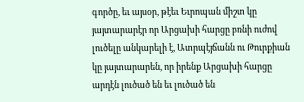գործը, եւ այսօր, թէեւ Եւրոպան միշտ կը յայտարարէր որ Արցախի հարցը բռնի ուժով լուծելը անկարելի է, Ատրպէյճանն ու Թուրքիան կը յայտարարեն, որ իրենք Արցախի հարցը արդէն լուծած են եւ լուծած են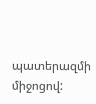պատերազմի միջոցով: